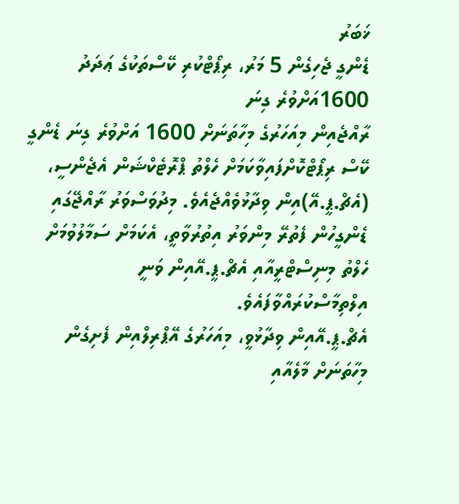ޚަބަރު
ޑެންގީ ޖެހިގެން 5 މަރު، ރިޕޯޓްކުރި ކޭސްތަކުގެ ޢަދަދު 1600އަށްވުރެ ގިނަ
ރާއްޖެއިން މިއަހަރުގެ މިހާތަނަށް 1600 އަށްވުރެ ގިނަ ޑެންގީ ކޭސް ރިޕޯޓްކޮށްފައިވާކަމަށް ހެލްތު ޕްރޮޓެކްޝަން އެޖެންސީ، (އެޗް.ޕީ.އޭ)އިން ވިދާޅުވެއްޖެއެވެ. މިދުވަސްވަރު ރާއްޖޭގައި ޑެންގީހުން ފެތުރޭ މިންވަރު އިތުރުވާތީ، އެކަމަށް ސަމާލުވުމަށް ހެލްތު މިނިސްޓްރީއާއި އެޗް.ޕީ.އޭއިން ވަނީ އިލްތިމާސްކުރައްވާފައެވެ.
އެޗް.ޕީ.އޭއިން ވިދާޅުވީ، މިއަހަރުގެ އޭޕްރިލްއިން ފެށިގެން މިހާތަނަށް މާލެއާއި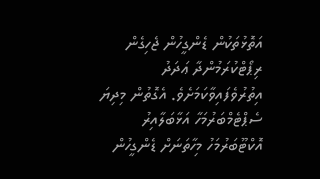އަތޮޅުތަކުން ޑެންގީހުން ޖެހިގެން ރިޕޯޓްކުރަމުންދާ ޢަދަދު އިތުރުވެފައިވާކަމަށެވެ. އެގޮތުން މިދިޔަ ސެޕްޓެމްބަރުމަހާ އަޅާބަލާއިރު އޮކްޓޫބަރުމަހު މިހާތަނަށް ޑެންގީހުން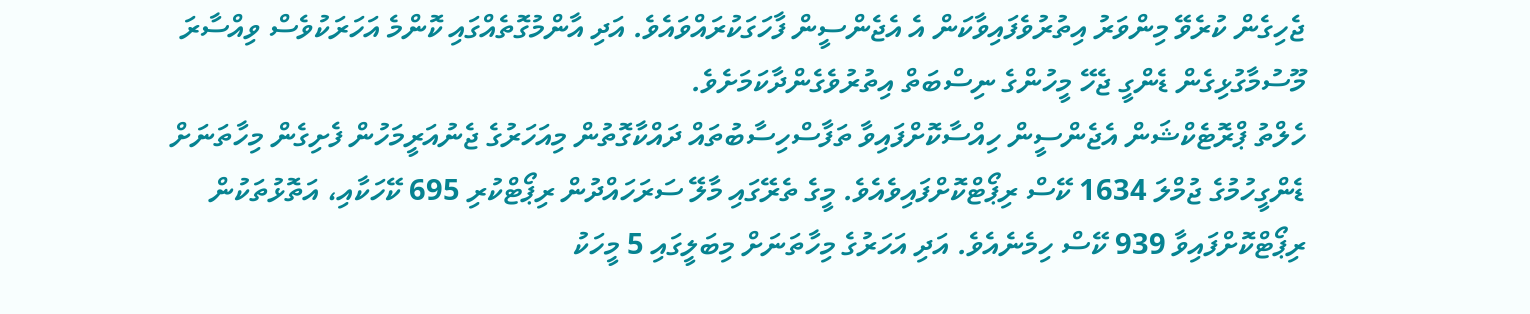ޖެހިގެން ކުރެވޭ މިންވަރު އިތުރުވެފައިވާކަން އެ އެޖެންސީން ފާހަގަކުރައްވައެވެ. އަދި އާންމުގޮތެއްގައި ކޮންމެ އަހަރަކުވެސް ވިއްސާރަ މޫސުމާގުޅިގެން ޑެންގީ ޖެހޭ މީހުންގެ ނިސްބަތް އިތުރުވެގެންދާކަމަށެވެ.
ހެލްތު ޕްރޮޓެކްޝަން އެޖެންސީން ހިއްސާކޮށްފައިވާ ތަފާސްހިސާބުތައް ދައްކާގޮތުން މިއަހަރުގެ ޖެނުއަރީމަހުން ފެށިގެން މިހާތަނަށް ޑެންގީހުމުގެ ޖުމްލަ 1634 ކޭސް ރިޕޯޓްކޮށްފައިވެއެވެ. މީގެ ތެރޭގައި މާލޭ ސަރަހައްދުން ރިޕޯޓްކުރި 695 ކޭހަކާއި، އަތޮޅުތަކުން ރިޕޯޓްކޮށްފައިވާ 939 ކޭސް ހިމެނެއެވެ. އަދި އަހަރުގެ މިހާތަނަށް މިބަލީގައި 5 މީހަކު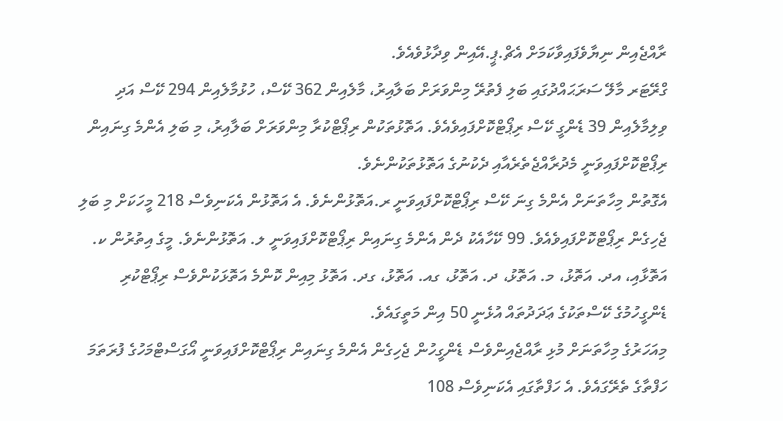ރާއްޖެއިން ނިޔާވެފައިވާކަމަށް އެޗް.ޕީ.އޭއިން ވިދާޅުވެއެވެ.
ގްރޭޓަރ މާލޭ ސަރަޙައްދުގައި ބަލި ފެތުރޭ މިންވަރަށް ބަލާއިރު، މާލެއިން 362 ކޭސް، ހުޅުމާލެއިން 294 ކޭސް އަދި ވިލިމާލެއިން 39 ޑެންގީ ކޭސް ރިޕޯޓްކޮށްފައިވެއެވެ. އަތޮޅުތަކުން ރިޕޯޓްކުރާ މިންވަރަށް ބަލާއިރު، މި ބަލި އެންމެ ގިނައިން ރިޕޯޓްކޮށްފައިވަނީ މެދުރާއްޖެތެރެއާއި ދެކުނުގެ އަތޮޅުތަކުންނެވެ.
އެގޮތުން މިހާތަނަށް އެންމެ ގިނަ ކޭސް ރިޕޯޓްކޮށްފައިވަނީ ރ.އަތޮޅުންނެވެ. އެ އަތޮޅުން އެކަނިވެސް 218 މީހަކަށް މި ބަލި ޖެހިގެން ރިޕޯޓްކޮށްފައިވެއެވެ. 99 ކޭހާއެކު ދެން އެންމެ ގިނައިން ރިޕޯޓްކޮށްފައިވަނީ ލ. އަތޮޅުންނެވެ. މީގެ އިތުރުން ކ. އަތޮޅާއި، އދ. އަތޮޅު، މ. އަތޮޅު، ދ. އަތޮޅު، ގއ. އަތޮޅު، ގދ. އަތޮޅު މިއިން ކޮންމެ އަތޮޅަކުންވެސް ރިޕޯޓްކުރި ޑެންގީހުމުގެ ކޭސްތަކުގެ ޢަދަދުތައް އުޅެނީ 50 އިން މަތީގައެވެ.
މިއަހަރުގެ މިހާތަނަށް މުޅި ރާއްޖެއިންވެސް ޑެންގީހުން ޖެހިގެން އެންމެ ގިނައިން ރިޕޯޓްކޮށްފައިވަނީ އޯގަސްޓްމަހުގެ ފުރަތަމަ ހަފްތާގެ ތެރޭގައެވެ. އެ ހަފްތާގައި އެކަނިވެސް 108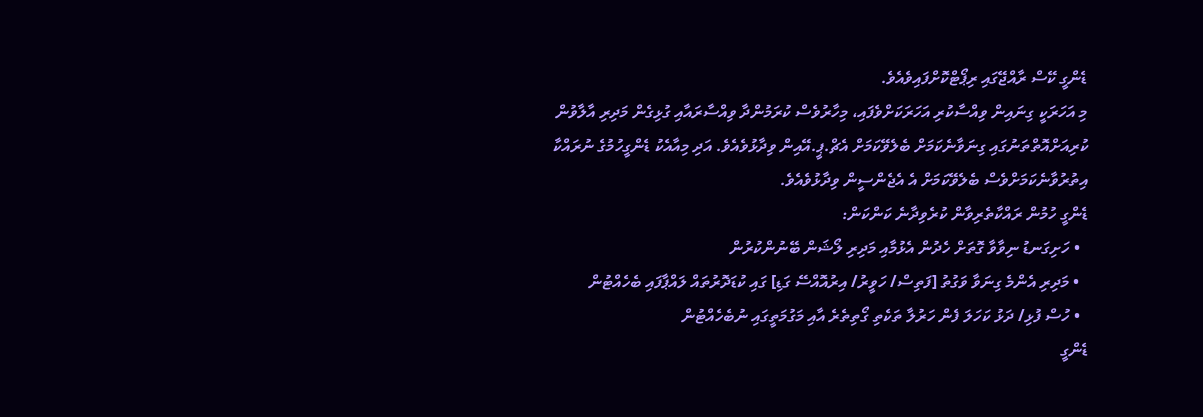ޑެންގީ ކޭސް ރާއްޖޭގައި ރިޕޯޓްކޮށްފައިވެއެވެ.
މި އަހަރަކީ ގިނައިން ވިއްސާކުރި އަހަރަކަށްވެފައި، މިހާރުވެސް ކުރަމުންދާ ވިއްސާރައާއި ގުޅިގެން މަދިރި އާލާވުން ކުރިއަށްއޮތްތަނުގައި ގިނަވާނެކަމަށް ބެލެވޭކަމަށް އެޗް.ޕީ.އޭއިން ވިދާޅުވެއެވެ. އަދި މިއާއެކު ޑެންގީހުމުގެ ނުރައްކާ އިތުރުވާނެކަމަށްވެސް ބެލެވޭކަމަށް އެ އެޖެންސީން ވިދާޅުވެއެވެ.
ޑެންގީ ހުމުން ރައްކާތެރިވާން ކުރެވިދާނެ ކަންކަން:
  • ހަށިގަނޑު ނިވާވާ ގޮތަށް ހެދުން އެޅުމާއި މަދިރި ލޯޝަން ބޭނުންކުރުން
  • މަދިރި އެންމެ ގިނަވާ ވަގުތު [ފަތިސް/ ހަވީރު/ އިރުއޮއްސޭ ގަޑި] ގައި ކުޑަދޮރުތައް ލައްޕާފައި ބެހެއްޓުން
  • ހުސް ފުޅި/ ދަޅު ކަހަލަ ފެން ހަރުލާ ތަކެތި ގޯތިތެރެ އާއި މަގުމަތީގައި ނުބެހެއްޓުން
ޑެންގީ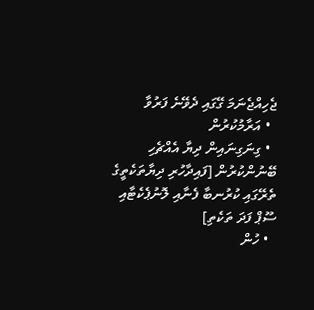ޖެހިއްޖެނަމަ ގޭގައި ދެވޭނެ ފަރުވާ
  • އަރާމުކުރުން
  • ގިނަގިނައިން ދިޔާ އެއްޗެހި ބޭނުންކުރުން [ފައިދާހުރި ދިޔާތަކެތީގެ ތެރޭގައި ކުރުނބާ ފެނާއި ލޮނުޕެކެޓާއި ސޫޕް ފަދަ ތަކެތި]
  • ހުން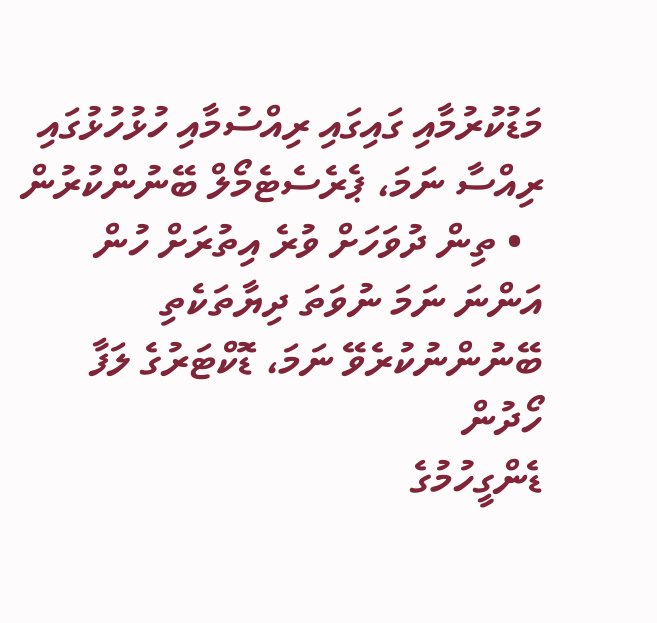މަޑުކުރުމާއި ގައިގައި ރިއްސުމާއި ހުޅުހުޅުގައި ރިއްސާ ނަމަ، ޕެރެސެޓެމޯލް ބޭނުންކުރުން
  • ތިން ދުވަހަށް ވުރެ އިތުރަށް ހުން އަންނަ ނަމަ ނުވަތަ ދިޔާތަކެތި ބޭނުންނުކުރެވޭ ނަމަ، ޑޮކްޓަރުގެ ލަފާ ހޯދުން
ޑެންގީހުމުގެ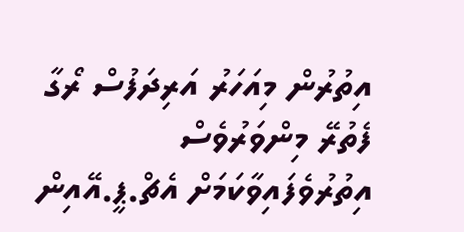އިތުރުން މިއަހަރު އަރިދަފުސް ރޯގާ ފެތުރޭ މިންވަރުވެސް އިތުރުވެފައިވާކަމަށް އެޗް.ޕީ.އޭއިން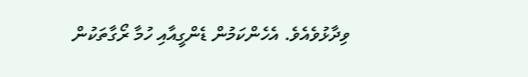ވިދާޅުވެއެވެ. އެހެންކަމުން ޑެންގީއާއި ހުމާ ރޯގާތަކުން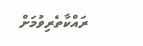ރައްކާތެރިވުމަށް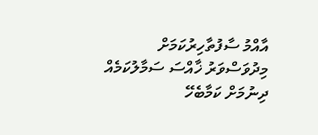އާއްމު ސާފުތާހިރުކަމަށް މިދުވަސްވަރު ޚާއްސަ ސަމާލުކަމެއް ދިނުމަށް ކަމާބެހޭ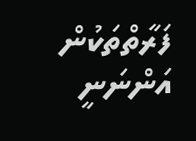ފަރާތްތަކުން އަންނަނީ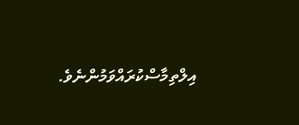އިލްތިމާސްކުރައްވަމުންނެވެ.